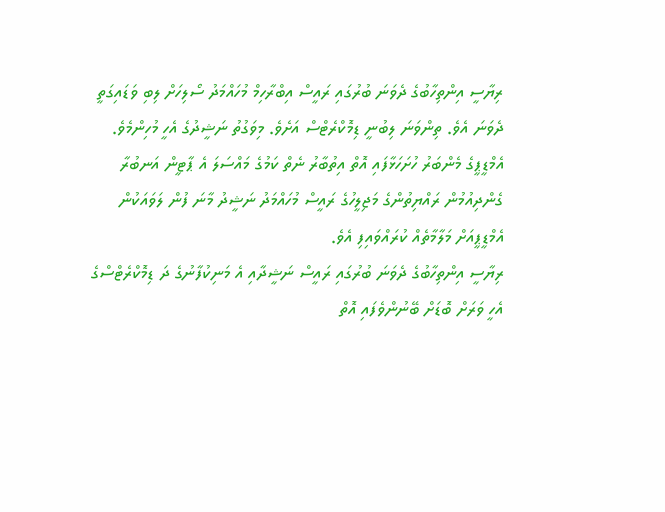ރިޔާސީ އިންތިހާބުގެ ދެވަނަ ބުރުގައި ރައީސް އިބްރާހިމް މުހައްމަދު ސޯލިހަށް ލިބި ވަޑައިގަތީ ދެވަނަ އެވެ. ތިންވަނަ ލިބުނީ ޑިމޮކްރެޓްސް އަށެވެ. މިވަގުތު ނަޝީދުގެ އެހީ މުހިންމެވެ.
އެމްޑީޕީގެ މެންބަރު ހުށަހަޅާފައި އޮތް އިތުބާރު ނެތް ކަމުގެ މައްސަލަ އެ ޕާޓީން އަނބުރާ ގެންދިއުމުން ރައްޔިތުންގެ މަޖިލީހުގެ ރައީސް މުހައްމަދު ނަޝީދު މާނަ ފުން ލަވައަކުން އެމްޑީޕީއަށް މަލާމާތެއް ކުރައްވައިފި އެވެ.
ރިޔާސީ އިންތިހާބުގެ ދެވަނަ ބުރުގައި ރައީސް ނަޝީދާއި އެ މަނިކުފާނުގެ ދަ ޑިމޮކްރެޓްސްގެ އެހީ ވަރަށް ބޮޑަށް ބޭނުންވެފައި އޮތް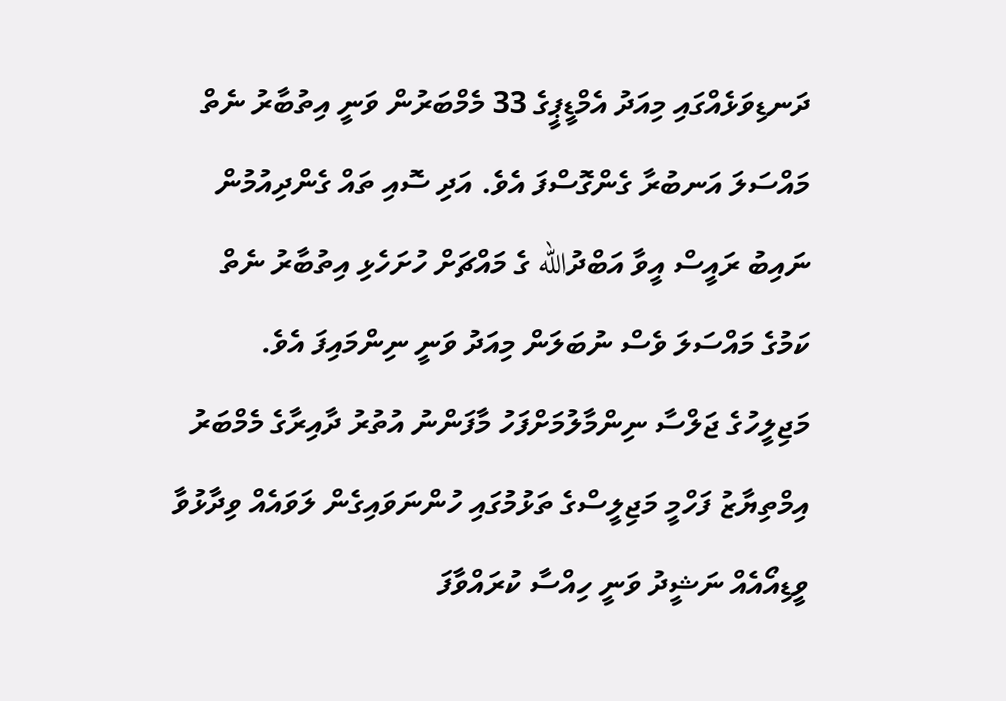ދަނޑިވަޅެއްގައި މިއަދު އެމްޑީޕީގެ 33 މެމްބަރުން ވަނީ އިތުބާރު ނެތް މައްސަލަ އަނބުރާ ގެންގޮސްފަ އެވެ. އަދި ސޮއި ތައް ގެންދިއުމުން ނައިބު ރައީސް އީވާ އަބްދުالله ގެ މައްޗަށް ހުށަހެޅި އިތުބާރު ނެތް ކަމުގެ މައްސަލަ ވެސް ނުބަލަން މިއަދު ވަނީ ނިންމައިފަ އެވެ.
މަޖިލީހުގެ ޖަލްސާ ނިންމާލުމަށްފަހު މާފަންނު އުތުރު ދާއިރާގެ މެމްބަރު އިމްތިޔާޒު ފަހްމީ މަޖިލީސްގެ ތަޅުމުގައި ހުންނަވައިގެން ލަވައެއް ވިދާޅުވާ ވީޑިއޯއެއް ނަޝީދު ވަނީ ހިއްސާ ކުރައްވާފަ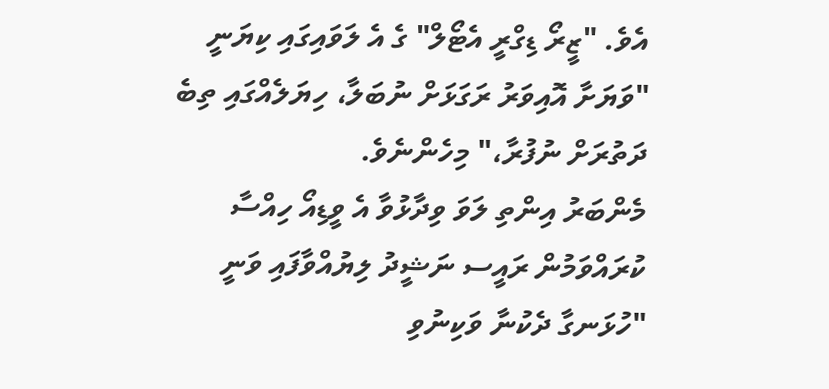އެވެ. "ޒީރޯ ޑިގްރީ އެޓޯލް" ގެ އެ ލަވައިގައި ކިޔަނީ "ވަޔަށާ އޮއިވަރު ރަގަޅަށް ނުބަލާ، ހިޔަލެއްގައި ތިބެ ދަތުރަށް ނުފުރާ،" މިހެންނެވެ.
މެންބަރު އިންތި ލަވަ ވިދާޅުވާ އެ ވީޑިއޯ ހިއްސާ ކުރައްވަމުން ރައީސ ނަޝީދު ލިޔުއްވާފައި ވަނީ "ހުޅަނގާ ދެކުނާ ވަކިނުވި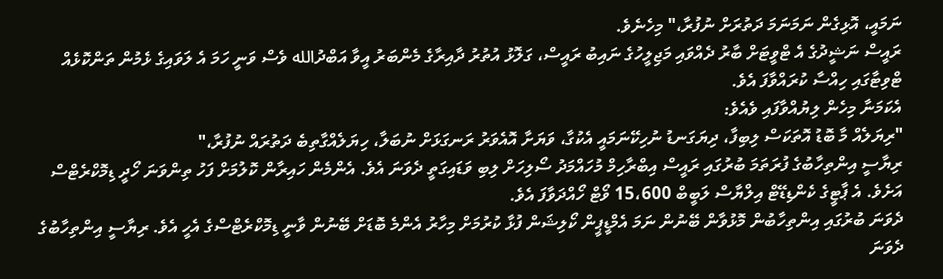ނަމައީ، އޮޅިގެން ނަމަނަމަ ދަތުރަށް ނުފުރާ،" މިހެނެވެ.
ރައީސް ނަޝީދުގެ އެ ޓްވީޓަށް ބާރު ދެއްވައި މަޖިލީހުގެ ނައިބު ރައީސް، ގަލޮޅު އުތުރު ދާއިރާގެ މެންބަރު އީވާ އަބްދުالله ވެސް ވަނީ ހަމަ އެ ލަވައިގެ ޅެމުން ތަންކޮޅެއް ޓްވިޓާގައި ހިއްސާ ކުރައްވާފަ އެވެ.
އެކަމަނާ މިހެން ލިޔުއްވާފައި ވެއެވެ:
"ރިޔަލެއް މާ ބޮޑު އޮތަކަސް ލިބިފާ، ދިޔަގަނޑު ނުހިކޭނަމައީ އެކުގާ، ވަޔަށާ އޮއެވަރު ރަނގަޅަށް ނުބަލާ، ހިޔަލެއްގާތިބެ ދަތުރައް ނުފުރާ،"
ރިޔާސީ އިންތިހާބުގެ ފުރަތަމަ ބުރުގައި ރައީސް އިބްރާހިމް މުހައްމަދު ސޯލިހަށް ލިބި ވަޑައިގަތީ ދެވަނަ އެވެ. އެންމެން ހައިރާން ކޮލުމަށް ފަހު ތިންވަނަ ހޯދީ ޑިމޮކްރެޓްސް އަށެވެ. އެ ޕާޓީގެ ކެންޑިޑޭޓް އިލްޔާސް ލަބީބް 15،600 ވޯޓް ހޯއްދަވާފަ އެވެ.
ދެވަނަ ބުރުގައި އިންތިހާބުން މޮޅުވާން ބޭނުން ނަމަ އެމްޑީޕީން ކޯލިޝަން ފުޅާ ކުރުމަށް މިހާރު އެންމެ ބޮޑަށް ބޭނުން ވާނީ ޑިމޮކްރެޓްސްގެ އެހީ އެވެ. ރިޔާސީ އިންތިހާބުގެ ދެވަނަ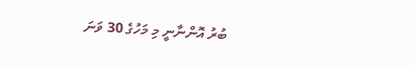ބުރު އޮންނާނީ މި މަހުގެ 30 ވަނަ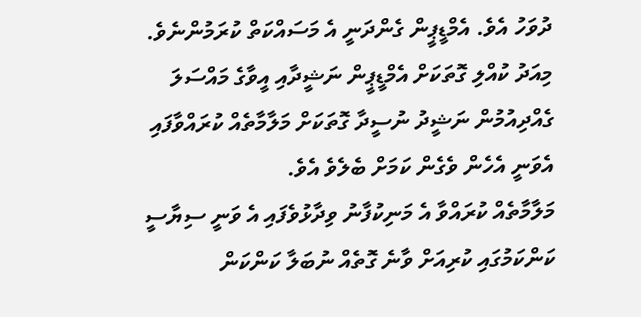ދުވަހު އެވެ. އެމްޑީޕީން ގެންދަނީ އެ މަސައްކަތް ކުރަމުންނެވެ.
މިއަދު ކުއްލި ގޮތަކަށް އެމްޑީޕީން ނަޝީދާއި އީވާގެ މައްސަލަ ގެއްދިއުމުން ނަޝީދު ނުސީދާ ގޮތަކަށް މަލާމާތެއް ކުރައްވާފައި އެވަނީ އެހެން ވެގެން ކަމަށް ބެލެވެ އެވެ.
މަލާމާތެއް ކުރައްވާ އެ މަނިކުފާނު ވިދާޅުވެފައި އެ ވަނީ ސިޔާސީ ކަންކަމުގައި ކުރިއަށް ވާނެ ގޮތެއް ނުބަލާ ކަންކަން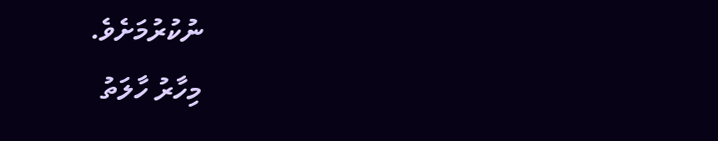ނުކުރުމަށެވެ.
މިހާރު ހާލަތު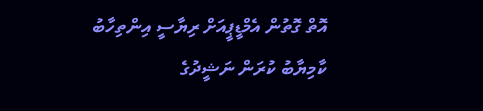އޮތް ގޮތުން އެމްޑީޕީއަށް ރިޔާސީ އިންތިހާބު ކާމިޔާބު ކުރަން ނަޝީދުގެ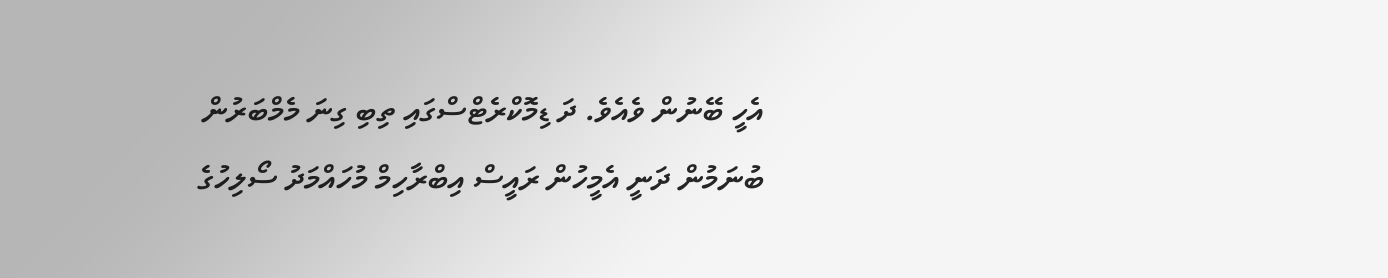އެހީ ބޭނުން ވެއެވެ. ދަ ޑިމޮކްރެޓްސްގައި ތިބި ގިނަ މެމްބަރުން ބުނަމުން ދަނީ އެމީހުން ރައީސް އިބްރާހިމް މުހައްމަދު ސޯލިހުގެ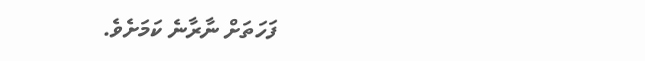ފަހަތަށް ނާރާނެ ކަމަށެވެ.